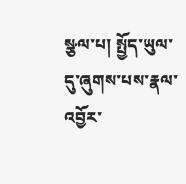སྩལ་པ། སྤྱོད་ཡུལ་དུ་ཞུགས་པས་རྣལ་འབྱོར་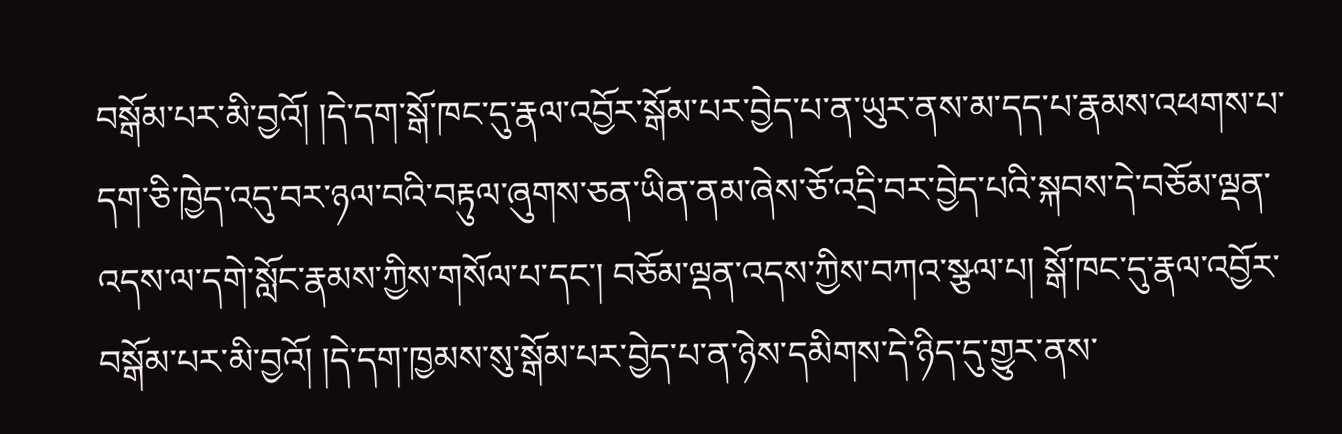བསྒོམ་པར་མི་བྱའོ། །དེ་དག་སྒོ་ཁང་དུ་རྣལ་འབྱོར་སྒོམ་པར་བྱེད་པ་ན་ཡུར་ནས་མ་དད་པ་རྣམས་འཕགས་པ་དག་ཅི་ཁྱེད་འདུ་བར་ཉལ་བའི་བརྟུལ་ཞུགས་ཅན་ཡིན་ནམ་ཞེས་ཅོ་འདྲི་བར་བྱེད་པའི་སྐབས་དེ་བཅོམ་ལྡན་འདས་ལ་དགེ་སློང་རྣམས་ཀྱིས་གསོལ་པ་དང་། བཅོམ་ལྡན་འདས་ཀྱིས་བཀའ་སྩལ་པ། སྒོ་ཁང་དུ་རྣལ་འབྱོར་བསྒོམ་པར་མི་བྱའོ། །དེ་དག་ཁྱམས་སུ་སྒོམ་པར་བྱེད་པ་ན་ཉེས་དམིགས་དེ་ཉིད་དུ་གྱུར་ནས་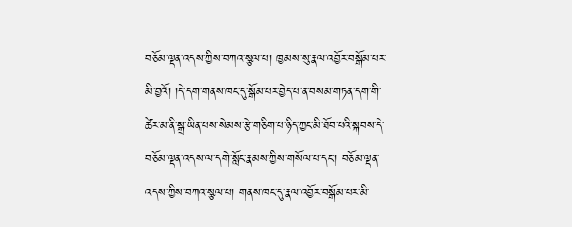བཅོམ་ལྡན་འདས་ཀྱིས་བཀའ་སྩལ་པ། ཁྱམས་སུ་རྣལ་འབྱོར་བསྒོམ་པར་མི་བྱའོ། །དེ་དག་གནས་ཁང་དུ་སྒོམ་པར་བྱེད་པ་ན་བསམ་གཏན་དག་གི་ཚེར་མ་ནི་སྒྲ་ཡིན་པས་སེམས་རྩེ་གཅིག་པ་ཉིད་ཀྱང་མི་ཐོབ་པའི་སྐབས་དེ་བཅོམ་ལྡན་འདས་ལ་དགེ་སློང་རྣམས་ཀྱིས་གསོལ་པ་དང་། བཅོམ་ལྡན་འདས་ཀྱིས་བཀའ་སྩལ་པ། གནས་ཁང་དུ་རྣལ་འབྱོར་བསྒོམ་པར་མི་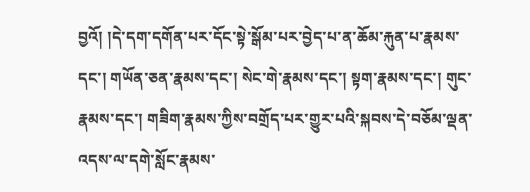བྱའོ། །དེ་དག་དགོན་པར་དོང་སྟེ་སྒོམ་པར་བྱེད་པ་ན་ཆོམ་རྐུན་པ་རྣམས་དང་། གཡོན་ཅན་རྣམས་དང་། སེང་གེ་རྣམས་དང་། སྟག་རྣམས་དང་། གུང་རྣམས་དང་། གཟིག་རྣམས་ཀྱིས་བགྲོད་པར་གྱུར་པའི་སྐབས་དེ་བཅོམ་ལྡན་འདས་ལ་དགེ་སློང་རྣམས་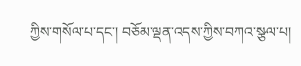ཀྱིས་གསོལ་པ་དང་། བཅོམ་ལྡན་འདས་ཀྱིས་བཀའ་སྩལ་པ།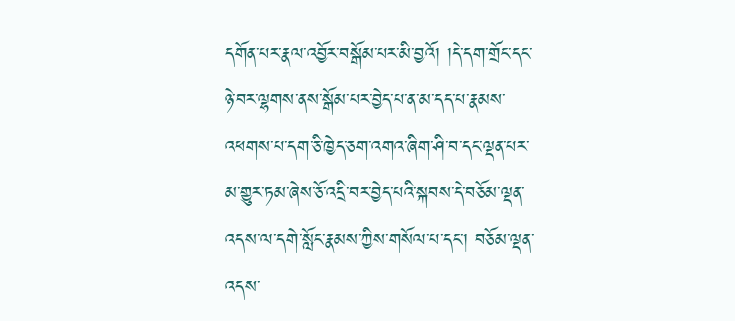དགོན་པར་རྣལ་འབྱོར་བསྒོམ་པར་མི་བྱའོ། །དེ་དག་གྲོང་དང་ཉེ་བར་ལྷགས་ནས་སྒོམ་པར་བྱེད་པ་ན་མ་དད་པ་རྣམས་འཕགས་པ་དག་ཅི་ཁྱེད་ཅག་འགའ་ཞིག་ཤི་བ་དང་ལྡན་པར་མ་གྱུར་ཏམ་ཞེས་ཅོ་འདྲི་བར་བྱེད་པའི་སྐབས་དེ་བཅོམ་ལྡན་འདས་ལ་དགེ་སློང་རྣམས་ཀྱིས་གསོལ་པ་དང་། བཅོམ་ལྡན་འདས་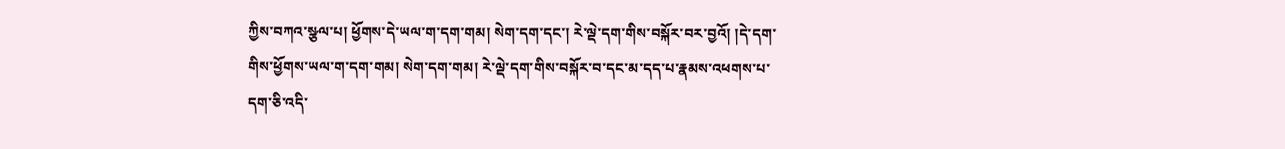ཀྱིས་བཀའ་སྩལ་པ། ཕྱོགས་དེ་ཡལ་ག་དག་གམ། སེག་དག་དང་། རེ་ལྡེ་དག་གིས་བསྐོར་བར་བྱའོ། །དེ་དག་གིས་ཕྱོགས་ཡལ་ག་དག་གམ། སེག་དག་གམ། རེ་ལྡེ་དག་གིས་བསྐོར་བ་དང་མ་དད་པ་རྣམས་འཕགས་པ་དག་ཅི་འདི་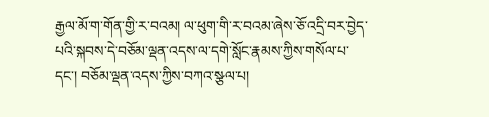རྒྱལ་མོ་ག་གོན་གྱི་ར་བའམ། ལ་ཕུག་གི་ར་བའམ་ཞེས་ཅོ་འདྲི་བར་བྱེད་པའི་སྐབས་དེ་བཅོམ་ལྡན་འདས་ལ་དགེ་སློང་རྣམས་ཀྱིས་གསོལ་པ་དང་། བཅོམ་ལྡན་འདས་ཀྱིས་བཀའ་སྩལ་པ།